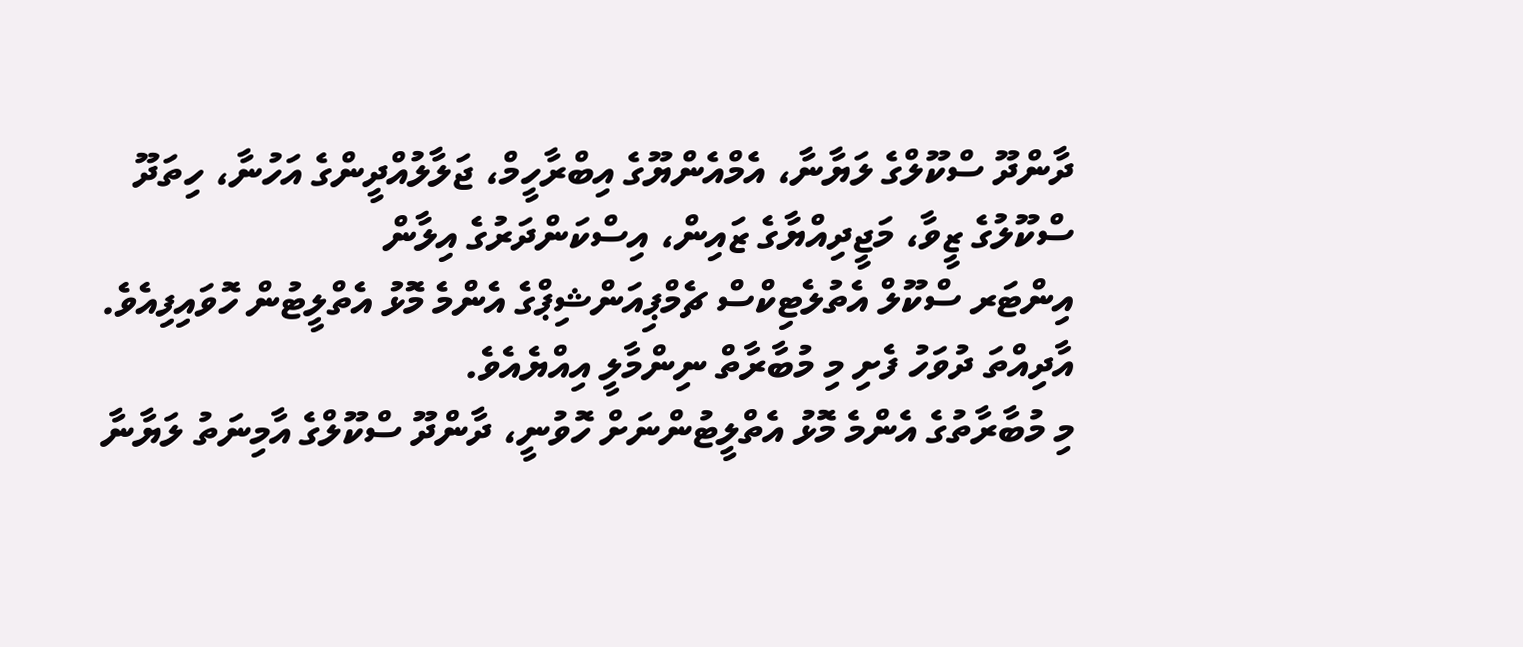ދާންދޫ ސްކޫލްގެ ލަޔާނާ، އެމްއެންޔޫގެ އިބްރާހީމް، ޖަލާލުއްދީންގެ އަހުނާ، ހިތަދޫ ސްކޫލުގެ ޒީވާ، މަޖީދިއްޔާގެ ޒައިން، އިސްކަންދަރުގެ އިލާން
އިންޓަރ ސްކޫލް އެތުލެޓިކްސް ޗެމްޕިއަންޝިޕްގެ އެންމެ މޮޅު އެތްލީޓުން ހޮވައިފިއެވެ. އާދިއްތަ ދުވަހު ފެށި މި މުބާރާތް ނިންމާލީ އިއްޔެއެވެ.
މި މުބާރާތުގެ އެންމެ މޮޅު އެތްލީޓުންނަށް ހޮވުނީ، ދާންދޫ ސްކޫލްގެ އާމިނަތު ލަޔާނާ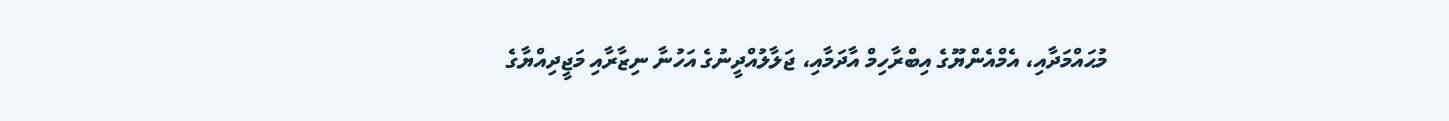މުޙައްމަދާއި، އެމްއެންޔޫގެ އިބްރާހިމް އާދަމާއި، ޖަލާލުއްދީނުގެ އަހުނާ ނިޒާރާއި މަޖީދިއްޔާގެ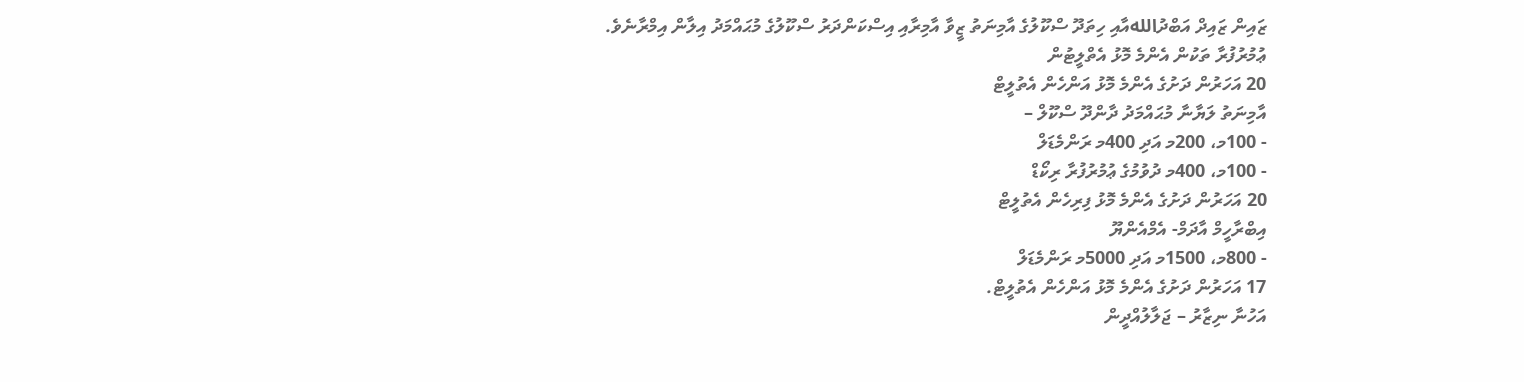ޒައިން ޒައިދް އަބްދުاللهއާއި ހިތަދޫ ސްކޫލުގެ އާމިނަތު ޒީވާ އާމިރާއި އިސްކަންދަރު ސްކޫލުގެ މުޙައްމަދު އިލާން އިމްރާނެވެ.
ޢުމުރުފުރާ ތަކުން އެންމެ މޮޅު އެތްލީޓުން
20 އަހަރުން ދަށުގެ އެންމެ މޮޅު އަންހެން އެތުލީޓް
އާމިނަތު ލަޔާނާ މުޙައްމަދު ދާންދޫ ސްކޫލް –
- 100މ، 200މ އަދި 400މ ރަންމެޑަލް
- 100މ، 400މ ދުވުމުގެ ޢުމުރުފުރާ ރިކޯޑް
20 އަހަރުން ދަށުގެ އެންމެ މޮޅު ފިރިހެން އެތުލީޓް
އިބްރާހީމް އާދަމް- އެމްއެންޔޫ
- 800މ، 1500މ އަދި 5000މ ރަންމެޑަލް
17 އަހަރުން ދަށުގެ އެންމެ މޮޅު އަންހެން އެތުލީޓް.
އަހުނާ ނިޒާރު – ޖަލާލުއްދީން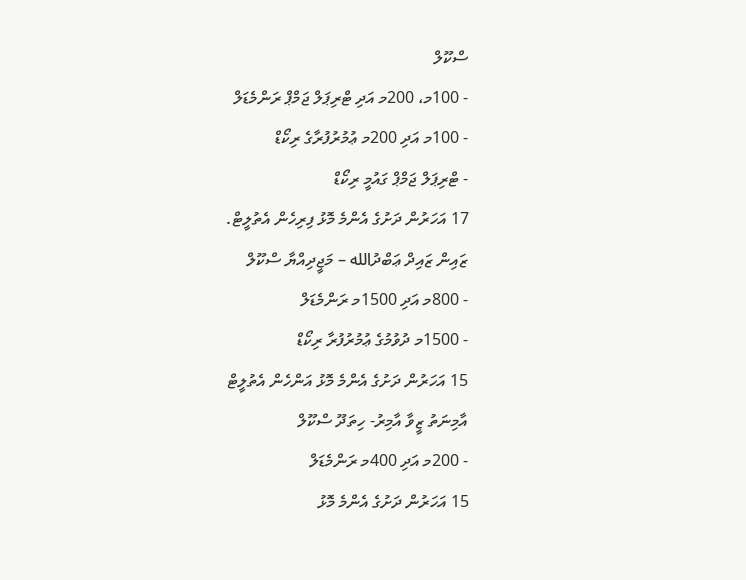ސްކޫލް
- 100މ، 200މ އަދި ޓްރިޕަލް ޖަމްޕް ރަންމެޑަލް
- 100މ އަދި 200މ ޢުމުރުފުރާގެ ރިކޯޑް
- ޓްރިޕަލް ޖަމްޕް ގައުމީ ރިކޯޑް
17 އަހަރުން ދަށުގެ އެންމެ މޮޅު ފިރިހެން އެތުލީޓް.
ޒައިން ޒައިދް ޢަބްދުالله – މަޖީދިއްޔާ ސްކޫލް
- 800މ އަދި 1500މ ރަންމެޑަލް
- 1500މ ދުވުމުގެ ޢުމުރުފުރާ ރިކޯޑް
15 އަހަރުން ދަށުގެ އެންމެ މޮޅު އަންހެން އެތުލީޓް
އާމިނަތު ޒީވާ އާމިރު- ހިތަދޫ ސްކޫލް
- 200މ އަދި 400މ ރަންމެޑަލް
15 އަހަރުން ދަށުގެ އެންމެ މޮޅު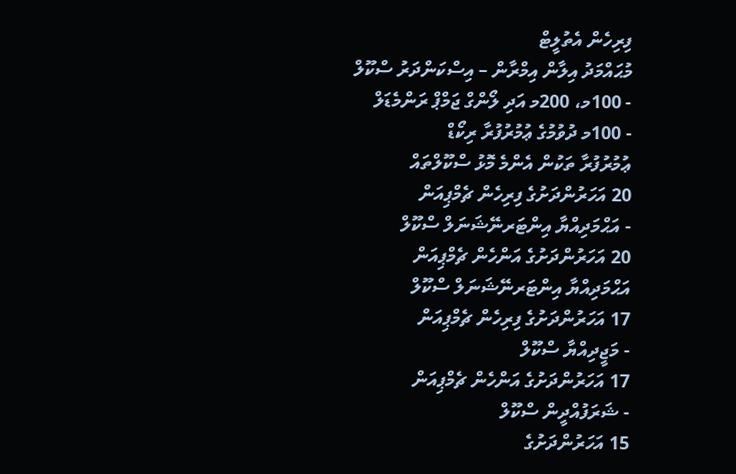ފިރިހެން އެތުލީޓް
މުޙައްމަދު އިލާން އިމްރާން – އިސްކަންދަރު ސްކޫލް
- 100މ، 200މ އަދި ލޯންގް ޖަމްޕް ރަންމެޑަލް
- 100މ ދުވުމުގެ ޢުމުރުފުރާ ރިކޯޑް
ޢުމުރުފުރާ ތަކުން އެންމެ މޮޅު ސްކޫލްތައް
20 އަހަރުންދަށުގެ ފިރިހެން ޗެމްޕިއަން
- އަޙްމަދިއްޔާ އިންޓަރނޭޝަނަލް ސްކޫލް
20 އަހަރުންދަށުގެ އަންހެން ޗެމްޕިއަން
އަޙްމަދިއްޔާ އިންޓަރނޭޝަނަލް ސްކޫލް
17 އަހަރުންދަށުގެ ފިރިހެން ޗެމްޕިއަން
- މަޖީދިއްޔާ ސްކޫލް
17 އަހަރުންދަށުގެ އަންހެން ޗެމްޕިއަން
- ޝަރަފުއްދީން ސްކޫލް
15 އަހަރުންދަށުގެ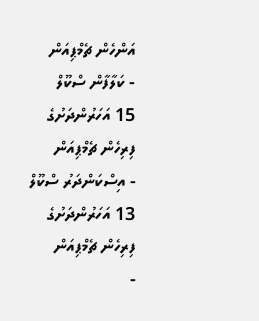އަންހެން ޗެމްޕިއަން
- ކަލާފާން ސްކޫލް
15 އަހަރުންދަށުގެ ފިރިހެން ޗެމްޕިއަން
- އިސްކަންދަރު ސްކޫލް
13 އަހަރުންދަށުގެ ފިރިހެން ޗެމްޕިއަން
-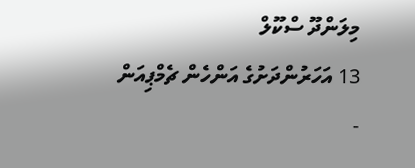މިލަންދޫ ސްކޫލް
13 އަހަރުންދަށުގެ އަންހެން ޗެމްޕިއަން
-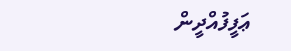ޢަފީފުއްދީން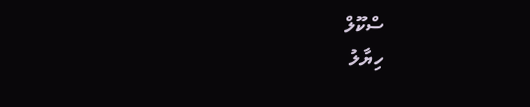ސްކޫލް
ހިޔާލު